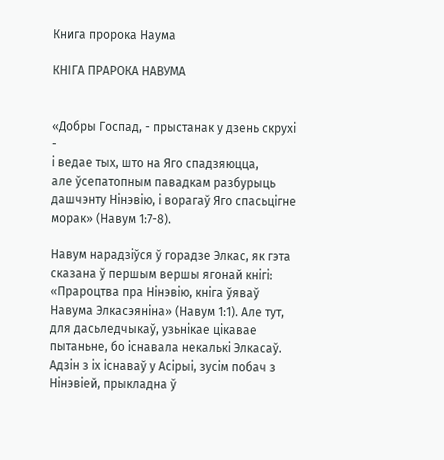Книга пророка Наума

КНІГА ПРАРОКА НАВУМА


«Добры Госпад, - прыстанак у дзень скрухі -
і ведае тых, што на Яго спадзяюцца,
але ўсепатопным павадкам разбурыць
дашчэнту Нінэвію, і ворагаў Яго спасьцігне
морак» (Навум 1:7-8).

Навум нарадзіўся ў горадзе Элкас, як гэта сказана ў першым вершы ягонай кнігі: «Прароцтва пра Нінэвію, кніга ўяваў Навума Элкасэяніна» (Навум 1:1). Але тут, для дасьледчыкаў, узьнікае цікавае пытаньне, бо існавала некалькі Элкасаў. Адзін з іх існаваў у Асірыі, зусім побач з Нінэвіей, прыкладна ў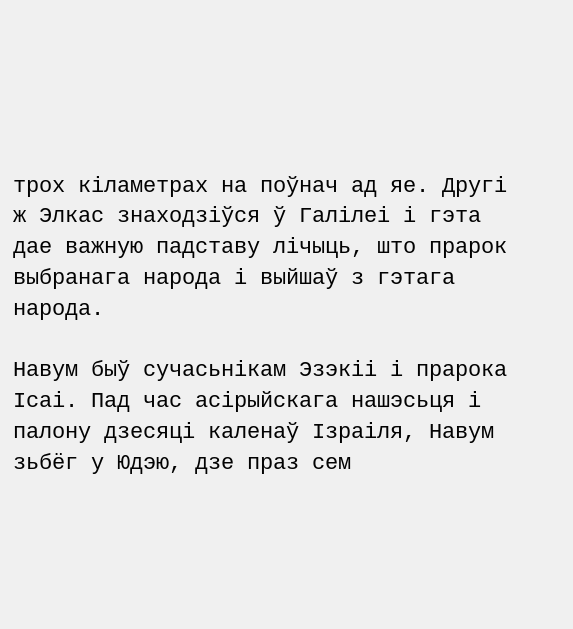трох кіламетрах на поўнач ад яе. Другі ж Элкас знаходзіўся ў Галілеі і гэта дае важную падставу лічыць, што прарок выбранага народа і выйшаў з гэтага народа.

Навум быў сучасьнікам Эзэкіі і прарока Ісаі. Пад час асірыйскага нашэсьця і палону дзесяці каленаў Ізраіля, Навум зьбёг у Юдэю, дзе праз сем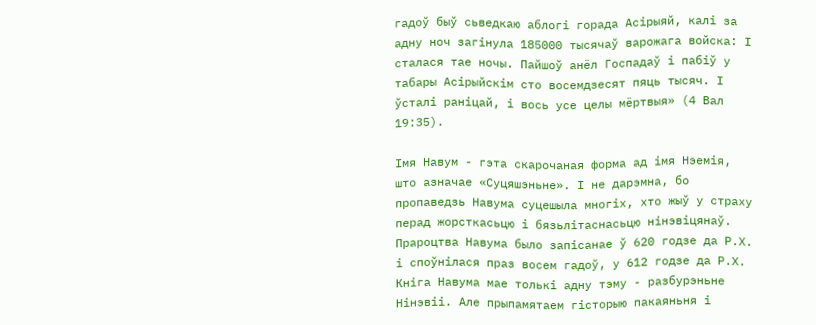гадоў быў сьведкаю аблогі горада Асірыяй, калі за адну ноч загінула 185000 тысячаў варожага войска: І сталася тае ночы. Пайшоў анёл Госпадаў і пабіў у табары Асірыйскім сто восемдзесят пяць тысяч. І ўсталі раніцай, і вось усе целы мёртвыя» (4 Вал 19:35).

Імя Навум - гэта скарочаная форма ад імя Нэемія, што азначае «Суцяшэньне». І не дарэмна, бо пропаведзь Навума суцешыла многіх, хто жыў у страху перад жорсткасьцю і бязьлітаснасьцю нінэвіцянаў. Прароцтва Навума было запісанае ў 620 годзе да Р.Х. і споўнілася праз восем гадоў, у 612 годзе да Р.Х. Кніга Навума мае толькі адну тэму - разбурэньне Нінэвіі. Але прыпамятаем гісторыю пакаяньня і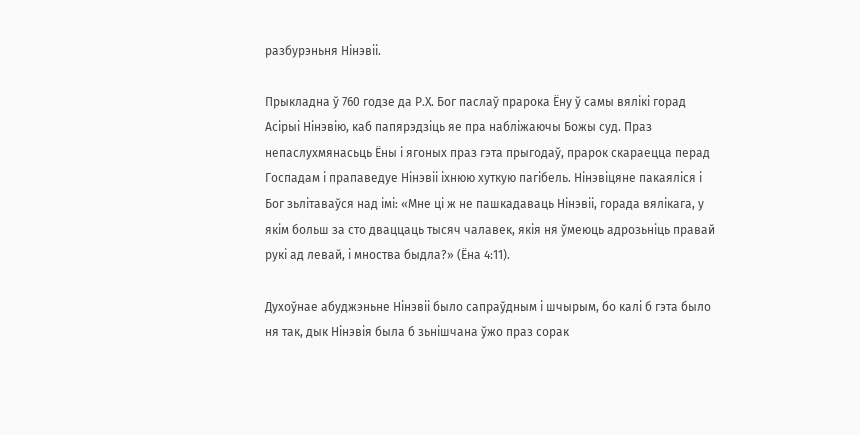разбурэньня Нінэвіі.

Прыкладна ў 760 годзе да Р.Х. Бог паслаў прарока Ёну ў самы вялікі горад Асірыі Нінэвію, каб папярэдзіць яе пра набліжаючы Божы суд. Праз непаслухмянасьць Ёны і ягоных праз гэта прыгодаў, прарок скараецца перад Госпадам і прапаведуе Нінэвіі іхнюю хуткую пагібель. Нінэвіцяне пакаяліся і Бог зьлітаваўся над імі: «Мне ці ж не пашкадаваць Нінэвіі, горада вялікага, у якім больш за сто дваццаць тысяч чалавек, якія ня ўмеюць адрозьніць правай рукі ад левай, і мноства быдла?» (Ёна 4:11).

Духоўнае абуджэньне Нінэвіі было сапраўдным і шчырым, бо калі б гэта было ня так, дык Нінэвія была б зьнішчана ўжо праз сорак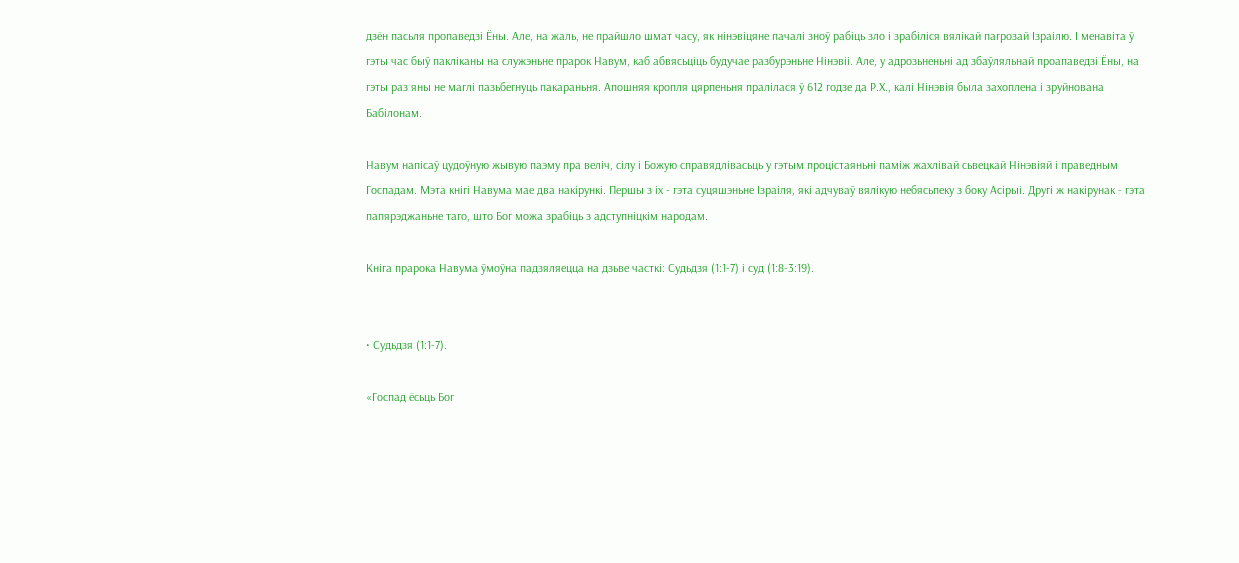дзён пасьля пропаведзі Ёны. Але, на жаль, не прайшло шмат часу, як нінэвіцяне пачалі зноў рабіць зло і зрабіліся вялікай пагрозай Ізраілю. І менавіта ў гэты час быў пакліканы на служэньне прарок Навум, каб абвясьціць будучае разбурэньне Нінэвіі. Але, у адрозьненьні ад збаўляльнай проапаведзі Ёны, на гэты раз яны не маглі пазьбегнуць пакараньня. Апошняя кропля цярпеньня пралілася ў 612 годзе да Р.Х., калі Нінэвія была захоплена і зруйнована Бабілонам.

Навум напісаў цудоўную жывую паэму пра веліч, сілу і Божую справядлівасьць у гэтым процістаяньні паміж жахлівай сьвецкай Нінэвіяй і праведным Госпадам. Мэта кнігі Навума мае два накірункі. Першы з іх - гэта суцяшэньне Ізраіля, які адчуваў вялікую небясьпеку з боку Асірыі. Другі ж накірунак - гэта папярэджаньне таго, што Бог можа зрабіць з адступніцкім народам.

Кніга прарока Навума ўмоўна падзяляецца на дзьве часткі: Судьдзя (1:1-7) і суд (1:8-3:19).


• Судьдзя (1:1-7).

«Госпад ёсьць Бог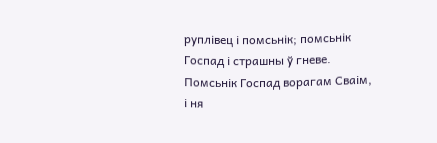руплівец і помсьнік; помсьнік Госпад і страшны ў гневе. Помсьнік Госпад ворагам Сваім, і ня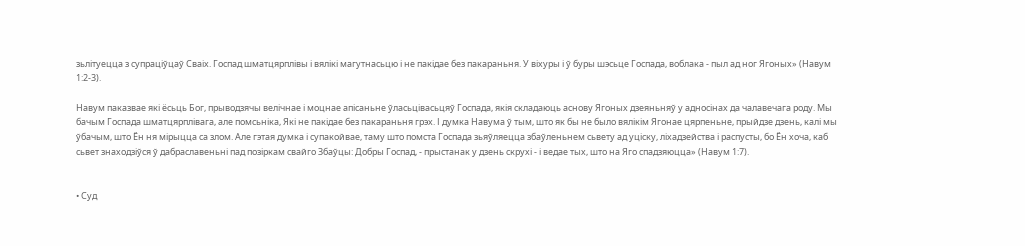зьлітуецца з супраціўцаў Сваіх. Госпад шматцярплівы і вялікі магутнасьцю і не пакідае без пакараньня. У віхуры і ў буры шэсьце Госпада, воблака - пыл ад ног Ягоных» (Навум 1:2-3).

Навум паказвае які ёсьць Бог, прыводзячы велічнае і моцнае апісаньне ўласьцівасьцяў Госпада, якія складаюць аснову Ягоных дзеяньняў у адносінах да чалавечага роду. Мы бачым Госпада шматцярплівага, але помсьніка, Які не пакідае без пакараньня грэх. І думка Навума ў тым, што як бы не было вялікім Ягонае цярпеньне, прыйдзе дзень, калі мы ўбачым, што Ён ня мірыцца са злом. Але гэтая думка і супакойвае, таму што помста Госпада зьяўляецца збаўленьнем сьвету ад уціску, ліхадзейства і распусты, бо Ён хоча, каб сьвет знаходзіўся ў дабраславеньні пад позіркам свайго Збаўцы: Добры Госпад, - прыстанак у дзень скрухі - і ведае тых, што на Яго спадзяюцца» (Навум 1:7).


• Суд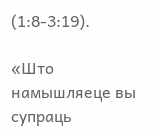(1:8-3:19).

«Што намышляеце вы супраць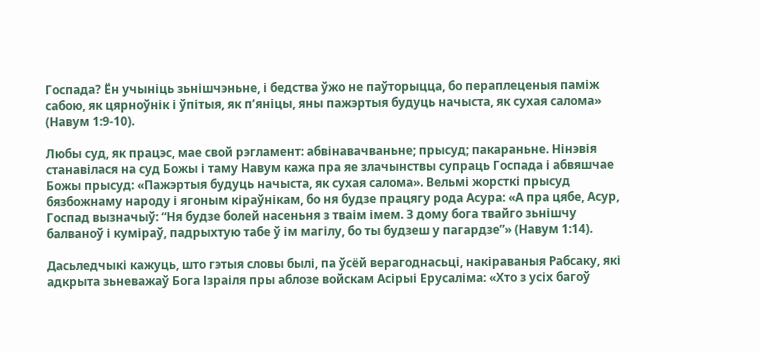Госпада? Ён учыніць зьнішчэньне, і бедства ўжо не паўторыцца, бо пераплеценыя паміж сабою, як цярноўнік і ўпітыя, як п’яніцы, яны пажэртыя будуць начыста, як сухая салома» (Навум 1:9-10).

Любы суд, як працэс, мае свой рэгламент: абвінавачваньне; прысуд; пакараньне. Нінэвія станавілася на суд Божы і таму Навум кажа пра яе злачынствы супраць Госпада і абвяшчае Божы прысуд: «Пажэртыя будуць начыста, як сухая салома». Вельмі жорсткі прысуд бязбожнаму народу і ягоным кіраўнікам, бо ня будзе працягу рода Асура: «А пра цябе, Асур, Госпад вызначыў: “Ня будзе болей насеньня з тваім імем. З дому бога твайго зьнішчу балваноў і куміраў, падрыхтую табе ў ім магілу, бо ты будзеш у пагардзе”» (Навум 1:14).

Дасьледчыкі кажуць, што гэтыя словы былі, па ўсёй верагоднасьці, накіраваныя Рабсаку, які адкрыта зьневажаў Бога Ізраіля пры аблозе войскам Асірыі Ерусаліма: «Хто з усіх багоў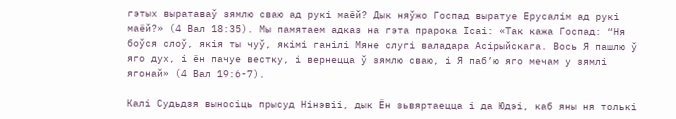гэтых выратаваў зямлю сваю ад рукі маёй? Дык няўжо Госпад выратуе Ерусалім ад рукі маёй?» (4 Вал 18:35). Мы памятаем адказ на гэта прарока Ісаі: «Так кажа Госпад: “Ня боўся слоў, якія ты чуў, якімі ганілі Мяне слугі валадара Асірыйскага. Вось Я пашлю ў яго дух, і ён пачуе вестку, і вернецца ў зямлю сваю, і Я паб’ю яго мечам у зямлі ягонай» (4 Вал 19:6-7).

Калі Судьдзя выносіць прысуд Нінэвіі, дык Ён зьвяртаецца і да Юдэі, каб яны ня толькі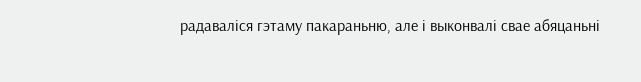радаваліся гэтаму пакараньню, але і выконвалі свае абяцаньні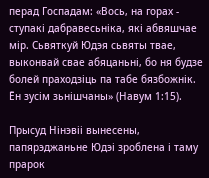перад Госпадам: «Вось, на горах - ступакі дабравесьніка, які абвяшчае мір. Сьвяткуй Юдэя сьвяты твае, выконвай свае абяцаньні, бо ня будзе болей праходзіць па табе бязбожнік. Ён зусім зьнішчаны» (Навум 1:15).

Прысуд Нінэвіі вынесены, папярэджаньне Юдэі зроблена і таму прарок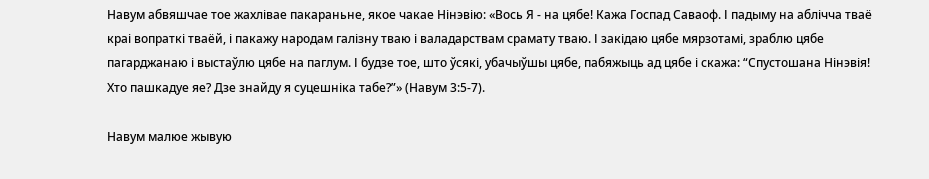Навум абвяшчае тое жахлівае пакараньне, якое чакае Нінэвію: «Вось Я - на цябе! Кажа Госпад Саваоф. І падыму на аблічча тваё краі вопраткі тваёй, і пакажу народам галізну тваю і валадарствам срамату тваю. І закідаю цябе мярзотамі, зраблю цябе пагарджанаю і выстаўлю цябе на паглум. І будзе тое, што ўсякі, убачыўшы цябе, пабяжыць ад цябе і скажа: “Спустошана Нінэвія! Хто пашкадуе яе? Дзе знайду я суцешніка табе?”» (Навум 3:5-7).

Навум малюе жывую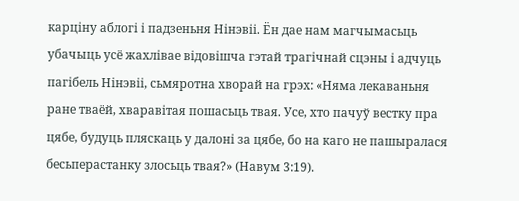карціну аблогі і падзеньня Нінэвіі. Ён дае нам магчымасьць убачыць усё жахлівае відовішча гэтай трагічнай сцэны і адчуць пагібель Нінэвіі, сьмяротна хворай на грэх: «Няма лекаваньня ране тваёй, хваравітая пошасьць твая. Усе, хто пачуў вестку пра цябе, будуць пляскаць у далоні за цябе, бо на каго не пашыралася бесьперастанку злосьць твая?» (Навум 3:19).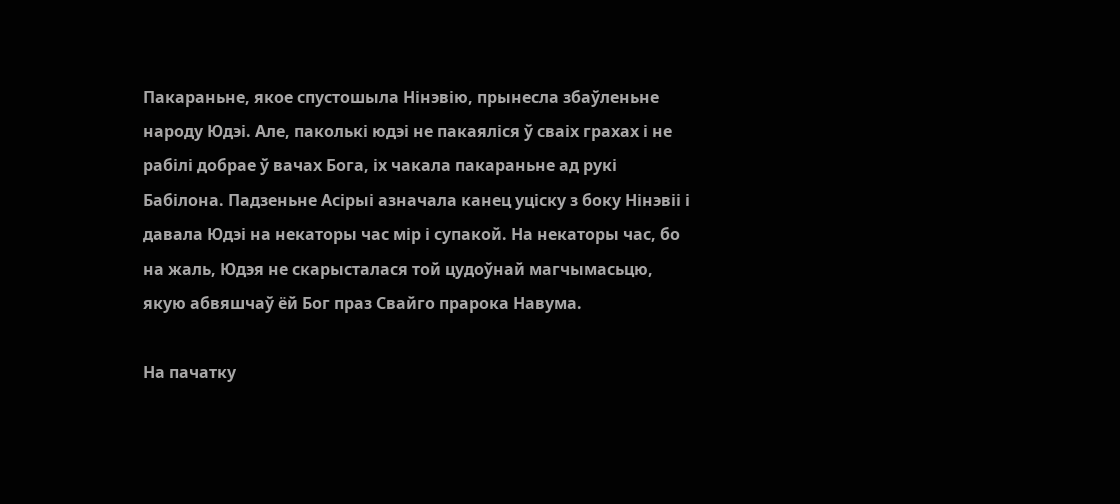Пакараньне, якое спустошыла Нінэвію, прынесла збаўленьне народу Юдэі. Але, паколькі юдэі не пакаяліся ў сваіх грахах і не рабілі добрае ў вачах Бога, іх чакала пакараньне ад рукі Бабілона. Падзеньне Асірыі азначала канец уціску з боку Нінэвіі і давала Юдэі на некаторы час мір і супакой. На некаторы час, бо на жаль, Юдэя не скарысталася той цудоўнай магчымасьцю, якую абвяшчаў ёй Бог праз Свайго прарока Навума.

На пачатку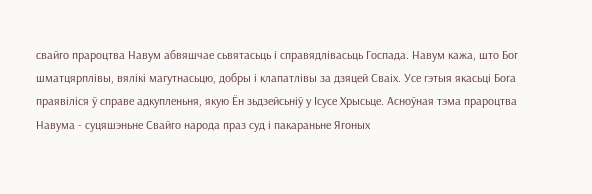свайго прароцтва Навум абвяшчае сьвятасьць і справядлівасьць Госпада. Навум кажа, што Бог шматцярплівы, вялікі магутнасьцю, добры і клапатлівы за дзяцей Сваіх. Усе гэтыя якасьці Бога праявіліся ў справе адкупленьня, якую Ён зьдзейсьніў у Ісусе Хрысьце. Асноўная тэма прароцтва Навума - суцяшэньне Свайго народа праз суд і пакараньне Ягоных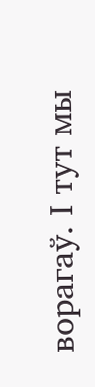ворагаў. І тут мы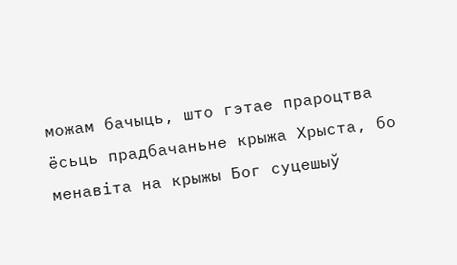можам бачыць, што гэтае прароцтва ёсьць прадбачаньне крыжа Хрыста, бо менавіта на крыжы Бог суцешыў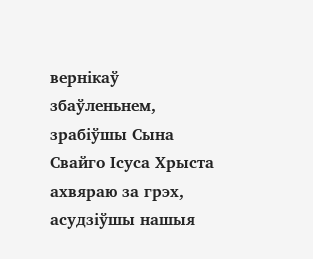вернікаў збаўленьнем, зрабіўшы Сына Свайго Ісуса Хрыста ахвяраю за грэх, асудзіўшы нашыя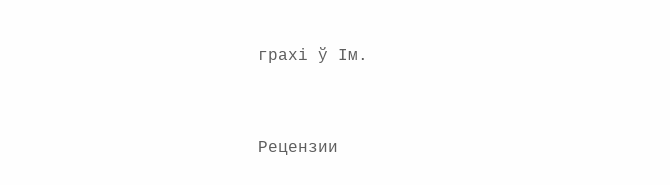грахі ў Ім.


Рецензии